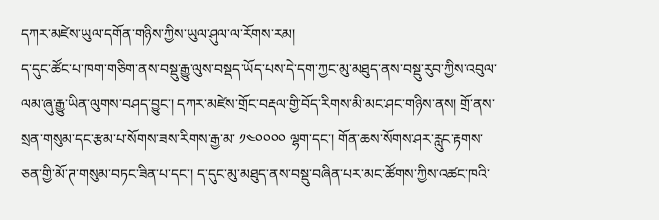དཀར་མཛེས་ཡུལ་དགོན་གཉིས་ཀྱིས་ཡུལ་ཤུལ་ལ་རོགས་རམ།
ད་དུང་ཚོང་པ་ཁག་གཅིག་ནས་བསྡུ་རྒྱུ་ལུས་བསྡད་ཡོད་པས་དེ་དག་ཀྱང་མུ་མཐུད་ནས་བསྡུ་རུབ་ཀྱིས་འབུལ་ལམ་ཞུ་རྒྱུ་ཡིན་ལུགས་བཤད་བྱུང་། དཀར་མཛེས་གྲོང་བརྡལ་གྱི་བོད་རིགས་མི་མང་ཤང་གཉིས་ནས། གྲོ་ནས་སྲན་གསུམ་དང་རྩམ་པ་སོགས་ཟས་རིགས་རྒྱ་མ་ ༡༤༠༠༠༠ ལྷག་དང་། གོན་ཆས་སོགས་ཤར་རླུང་རྟགས་ཅན་གྱི་མོ་ཊ་གསུམ་བཏང་ཟིན་པ་དང་། ད་དུང་མུ་མཐུད་ནས་བསྡུ་བཞིན་པར་མང་ཚོགས་ཀྱིས་འཚང་ཁའི་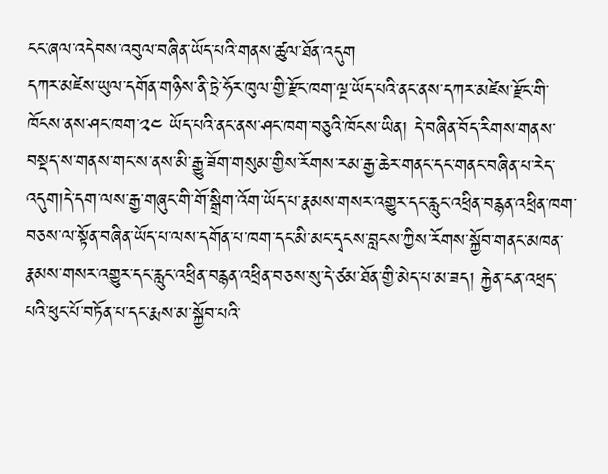ངང་ཞལ་འདེབས་འབུལ་བཞིན་ཡོད་པའི་གནས་ཚུལ་ཐོན་འདུག
དཀར་མཛེས་ཡུལ་དགོན་གཉིས་ནི་ཏྲེ་ཧོར་ཁུལ་གྱི་རྫོང་ཁག་ལྔ་ཡོད་པའི་ནང་ནས་དཀར་མཛེས་རྫོང་གི་ཁོངས་ནས་ཤང་ཁག་༢༤ ཡོད་པའི་ནང་ནས་ཤང་ཁག་བཅུའི་ཁོངས་ཡིན། དེ་བཞིན་བོད་རིགས་གནས་བསྡད་ས་གནས་གང་ས་ནས་མི་རྒྱུ་ཟོག་གསུམ་གྱིས་རོགས་རམ་རྒྱ་ཆེར་གནང་དང་གནང་བཞིན་པ་རེད་འདུག།དེ་དག་ལས་རྒྱ་གཞུང་གི་གོ་སྒྲིག་འོག་ཡོད་པ་རྣམས་གསར་འགྱུར་དང་རླུང་འཕྲིན་བརྙན་འཕྲིན་ཁག་བཅས་ལ་སྟོན་བཞིན་ཡོད་པ་ལས་དགོན་པ་ཁག་དང་མི་མང་དྭངས་བླངས་ཀྱིས་རོགས་སྐྱོབ་གནང་མཁན་རྣམས་གསར་འགྱུར་དང་རླུང་འཕྲིན་བརྙན་འཕྲིན་བཅས་སུ་དེ་ཙམ་ཐོན་གྱི་མེད་པ་མ་ཟད། རྐྱེན་ངན་འཕྲད་པའི་ཕུང་པོ་བཏོན་པ་དང་རྨས་མ་སྐྱོབ་པའི་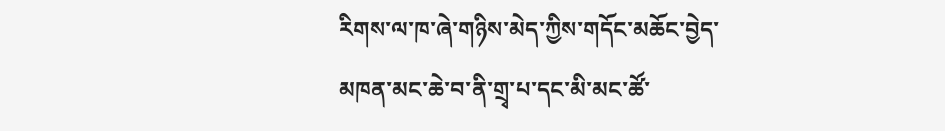རིགས་ལ་ཁ་ཞེ་གཉིས་མེད་ཀྱིས་གདོང་མཆོང་བྱེད་མཁན་མང་ཆེ་བ་ནི་གྲྭ་པ་དང་མི་མང་ཚོ་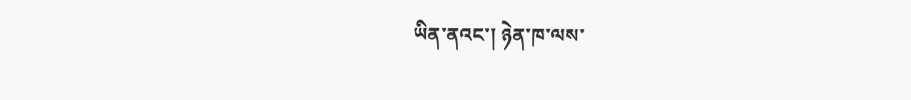ཡིན་ནའང་། ཉེན་ཁ་ལས་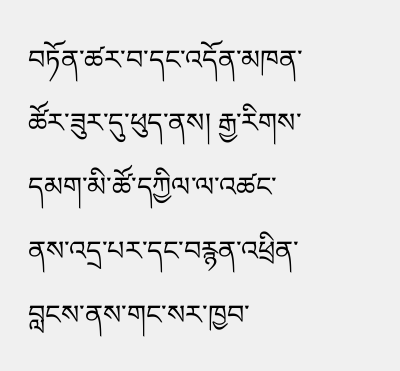བཏོན་ཚར་བ་དང་འདོན་མཁན་ཚོར་ཟུར་དུ་ཕུད་ནས། རྒྱ་རིགས་དམག་མི་ཚོ་དཀྱིལ་ལ་འཚང་ནས་འདྲ་པར་དང་བརྙན་འཕྲིན་བླངས་ནས་གང་སར་ཁྱབ་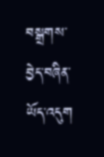བསྒྲགས་བྱེད་བཞིན་ཡོད་འདུག